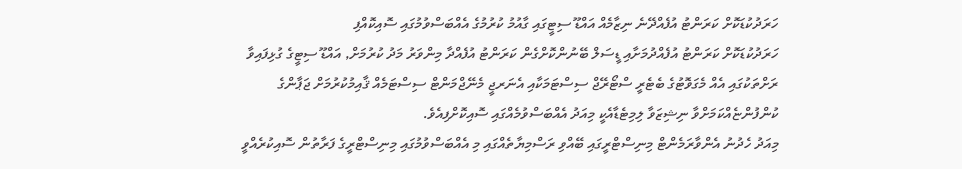ހަރަދުކުޑަކޮށް ކަރަންޓު އުފެއްދޭނެ ނިޒާމެއް އައްޑޫ ސިޓީގައި ގާއުމު ކުރުމުގެ އެއްބަސްވުމުގައި ސޮއިކޮއްފި
ހަރަދުކުޑަކޮށް ކަރަންޓު އުފެއްދުމަށާއި ޑީސަލް ބޭނުންކޮށްގެން ކަރަންޓު އުފެއްދާ މިންވަރު މަދު ކުރުމަށް, އައްޑޫ ސިޓީގެ ގުޅިފައިވާ ރަށްތަކުގައި އެއް މެގަވޮޓުގެ ބެޓެރީ ސްޓޯރޭޖް ސިސްޓަމަކާއި އެނަރޖީ މެނޭޖްމަންޓް ސިސްޓަމެއް ޤާއިމުކުރުމަށް ޖަޕާންގެ ކުންފުންޏެއްކަމަށްވާ ނިޝިޒަވާ ލިމިޓެޑާއެކީ މިއަދު އެއްބަސްވުމެއްގައި ސޮއިކޮށްފިއެވެ.
މިއަދު ހެދުނު އެންވާރަމެންޓް މިނިސްޓްރީގައި ބޭއްވި ރަސްމިޔާތެއްގައި މި އެއްބަސްވުމުގައި މިނިސްޓްރީގެ ފަރާތުން ސޮއިކުރެއްވީ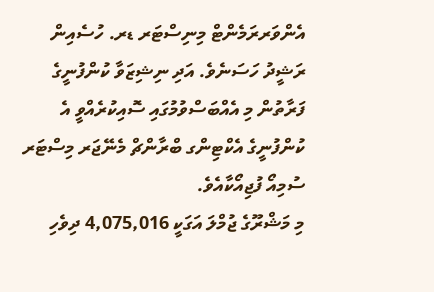އެންވަރރަމެންޓް މިނިސްޓަރ ޑރ. ހުސެއިން ރަޝީދު ހަސަނެވެ. އަދި ނިޝިޒަވާ ކުންފުނީގެ ފަރާތުން މި އެއްބަސްވުމުގައި ސޮއިކުރެއްވީ އެ ކުންފުނީގެ އެކްޓިންގ ބްރާންޗް މެނޭޖަރ މިސްޓަރ ސުމިއޯ ފުޖިއޯކާއެވެ.
މި މަޝްރޫގެ ޖުމްލަ އަގަކީ 4,075,016 ދިވެހި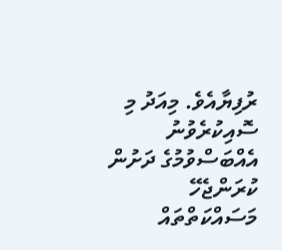ރުފިޔާއެވެ. މިއަދު މި ސޮއިކުރެވުނު އެއްބަސްވުމުގެ ދަށުން ކުރަންޖެހޭ މަސައްކަތްތައް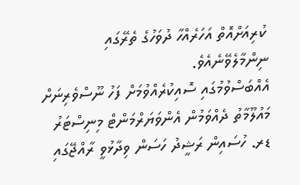ކުރިއަށްއޮތް އަހަރެއްހާ ދުވަހުގެ ތެރޭގައި ނިންމާލެވޭނެއެވެ.
އެއްބަސްވުމުގައި ސޮއިކުރެއްވުމަށް ފަހު ނޫސްވެރިނަށް މައުލޫމާތު ދެއްވަމުން އެންވަޔަރްމަންޓް މިނިސްޓަރު ޑރ. ހުސައިން ރަޝީދު ހަސަން ވިދާޅުވީ ރާއްޖޭގައި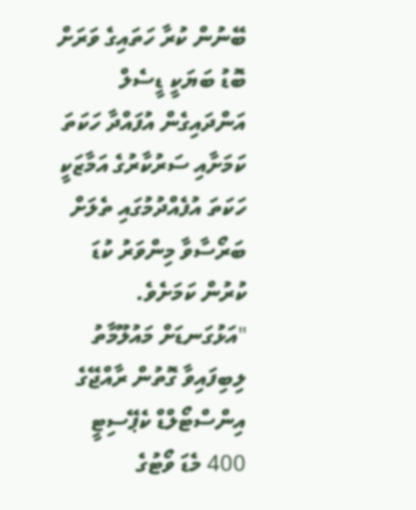ބޭނުން ކުރާ ހަތައިގެ ވަރަށް ބޮޑު ބަޔަކީ ޑީސެލް އަންދައިގެން އުފައްދާ ހަކަތަ ކަމަށާއި ސަރުކާރުގެ އަމާޒަކީ ހަކަތަ އުފެއްދުމުގައި ތެލަށް ބަރޯސާވާ މިންވަރު ކުޑަ ކުރުން ކަމަށެވެ.
"އަޅުގަނޑަށް މައުލޫމާތު ލިބިފައިވާ ގޮތުން ރާއްޖޭގެ އިންސްޓޯލްޑް ކެޕޭސިޓީ 400 މެޑަ ވޯޓުގެ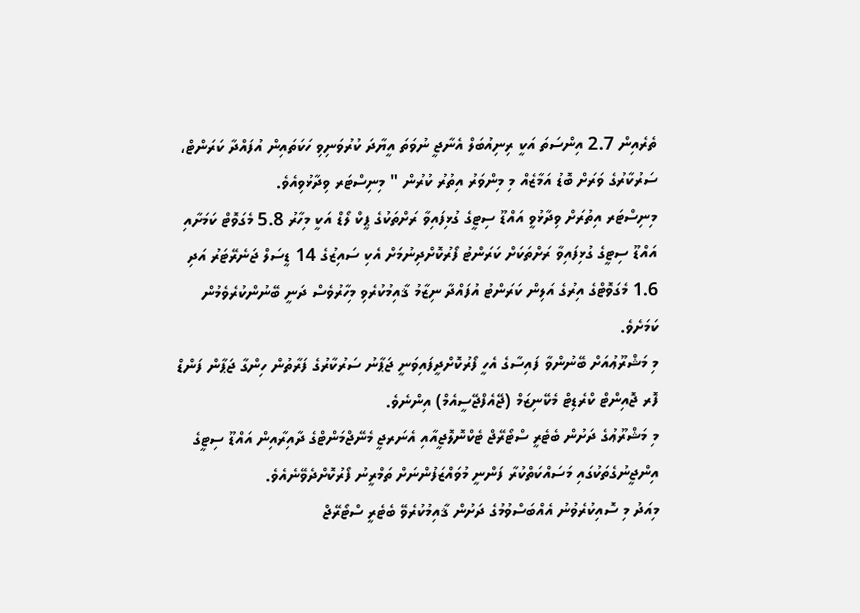ތެރެއިން 2.7 އިންސަތަ އަކީ ރިނިއުބަލް އެނާޖީ ނުވަތަ އީޔާދަ ކުރުވަނިވި ހަކަތައިން އުފައްދާ ކަރަންޓް، ސަރުކާރުގެ ވަރަށް ބޮޑު އަމާޒެއް މި މިންވަރު އިތުރު ކުރުން " މިނިސްޓަރ ވިދާޅުވިއެވެ.
މިނިސްޓަރ އިތުރަށް ވިދާޅުވީ އައްޑޫ ސިޓީގެ ގުޅިފައިވާ ރަށްތަކުގެ ޕީކް ލޯޑް އަކީ މިހާރު 5.8 މެގަވޮޓް ކަމަށާއި އައްޑޫ ސިޓީގެ ގުޅިފައިވާ ރަށްތަކަށް ކަރަންޓު ފޯރުކޮށްދިނުމަށް އެކި ސައިޒުގެ 14 ޑީސަލް ޖަނެރޭޓަރު އަދި 1.6 މެގަވޮޓްގެ އިރުގެ އަލިން ކަރަންޓު އުފައްދާ ނިޒާމު ޤާއިމުކުރެވި މިހާރުވެސް ދަނީ ބޭނުންކުރެވެމުން ކަމަށެވެ.
މި މަޝްރޫޢުއަށް ބޭނުންވާ ފައިސާގެ އެހީ ފޯރުކޮށްދީފައިވަނީ ޖަޕާނު ސަރުކާރުގެ ފަރާތުން ހިންގާ ޖަޕާން ފަންޑް ފޮރ ޖޮއިންޓް ކްރެޑިޓް މެކޭނިޒަމް (ޖޭއެފްޖޭސީއެމް) އިންނެވެ.
މި މަޝްރޫޢުގެ ދަށުން ބެޓެރީ ސްޓޯރޭޖް ޓެކްނޮލޮޖީއާއި އެނަރޖީ މެނޭޖްމަންޓްގެ ދާއިރާއިން އައްޑޫ ސިޓީގެ އިންޖީނުގެތަކުގައި މަސައްކަތްކުރާ ފަންނީ މުވައްޒަފުންނަށް ތަމްރީނު ފޯރުކޮށްދެވޭނެއެވެ.
މިއަދު މި ސޮއިކުރެވުނު އެއްބަސްވުމުގެ ދަށުން ޤާއިމުކުރެވޭ ބެޓެރީ ސްޓޯރޭޖް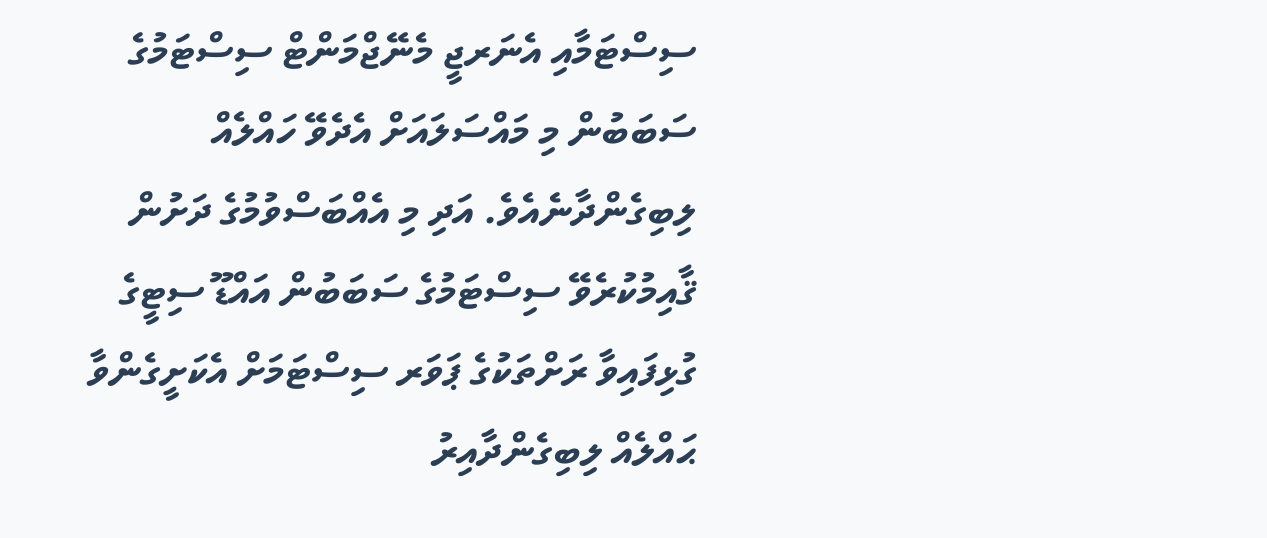ސިސްޓަމާއި އެނަރޖީ މެނޭޖްމަންޓް ސިސްޓަމުގެ ސަބަބުން މި މައްސަލައަށް އެދެވޭ ހައްލެއް ލިބިގެންދާނެއެވެ. އަދި މި އެއްބަސްވުމުގެ ދަށުން ޤާއިމުކުރެވޭ ސިސްޓަމުގެ ސަބަބުން އައްޑޫ ސިޓީގެ ގުޅިފައިވާ ރަށްތަކުގެ ޕަވަރ ސިސްޓަމަށް އެކަށީގެންވާ ޙައްލެއް ލިބިގެންދާއިރު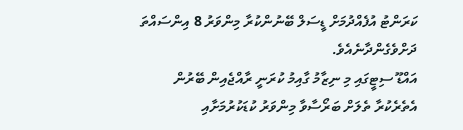ކަރަންޓު އުފެއްދުމަށް ޑީސަލް ބޭނުންކުރާ މިންވަރު 8 އިންސައްތަ ދަށްވެގެންދާނެއެވެ.
އައްޑޫ ސިޓީގައި މި ނިޒާމު ގާއިމު ކުރަނީ ރާއްޖެއިން ބޭރުން އެތެރެކުރާ ތެލަށް ބަރޯސާވާ މިންވަރު ކުޑަކުރުމަށާއި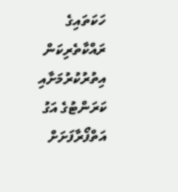ހަކަތައިގެ ރައްކާތެރިކަން އިތުރުކުރުމަށާއި ކަރަންޓުގެ އަގު އަތްފޯރާފަށަށް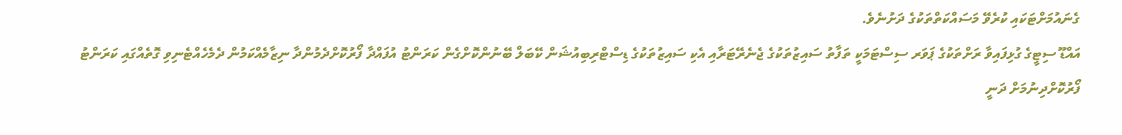ގެނައުމަށްޓަކައި ކުރެވޭ މަސައްކަތްތަކުގެ ދަށުނެވެ.
އައްޑޫ ސިޓީގެ ގުޅިފައިވާ ރަށްތަކުގެ ޕަވަރ ސިސްޓަމަކީ ތަފާތު ސައިޒުތަކުގެ ޖެނެރޭޓަރާއި އެކި ސައިޒުތަކުގެ ޑިސްޓްރިބިއުޝަން ކޭބަލް ބޭނުންކޮށްގެން ކަރަންޓު އުފައްދާ ފޯރުކޮށްދެމުންދާ ނިޒާމެއްކަމުން ދެމެހެއްޓެނިވި ގޮތެއްގައި ކަރަންޓު ފޯރުކޮށްދިނުމަށް ދަނީ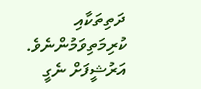ދަތިތަކާއި ކުރިމަތިވަމުންނެވެ.
އަރުޝީފަށް ނެގީ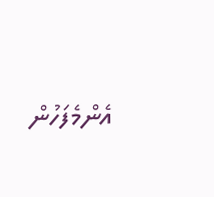އެންމެފަހުން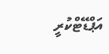އަޕްޑޭޓްކުރީ